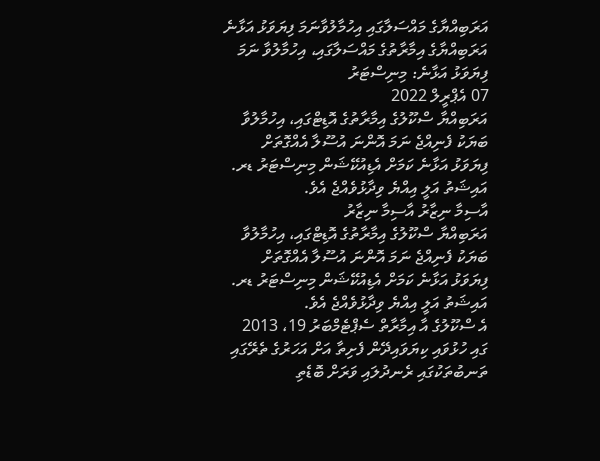އަރަބިއްޔާގެ މައްސަލާގައި އިހުމާލުވާނަމަ ފިޔަވަޅު އަޅާނެ
އަރަބިއްޔާގެ އިމާރާތުގެ މައްސަލާގައި، އިހުމާލުވާ ނަމަ ފިޔަވަޅު އަޅާނެ: މިނިސްޓަރު
07 އެޕްރީލް 2022
އަރަބިއްޔާ ސްކޫލުގެ އިމާރާތުގެ އޮޑިޓްގައި، އިހުމާލުވާ ބަޔަކު ފެނިއްޖެ ނަމަ އޮންނަ އުސޫލާ އެއްގޮތަށް ފިޔަވަޅު އަޅާނެ ކަމަށް އެޑިއުކޭޝަން މިނިސްޓަރު ޑރ. އައިޝަތު އަލީ އިއްޔެ ވިދާޅުވެއްޖެ އެވެ.
އާސިމާ ނިޒާރު އާސިމާ ނިޒާރު
އަރަބިއްޔާ ސްކޫލުގެ އިމާރާތުގެ އޮޑިޓްގައި، އިހުމާލުވާ ބަޔަކު ފެނިއްޖެ ނަމަ އޮންނަ އުސޫލާ އެއްގޮތަށް ފިޔަވަޅު އަޅާނެ ކަމަށް އެޑިއުކޭޝަން މިނިސްޓަރު ޑރ. އައިޝަތު އަލީ އިއްޔެ ވިދާޅުވެއްޖެ އެވެ.
އެ ސްކޫލުގެ އާ އިމާރާތް ސެޕްޓެމްބަރު 19، 2013 ގައި ހުޅުވައި ކިޔަވައިދޭން ފެށިތާ އަށް އަހަރުގެ ތެރޭގައި ތަނބުތަކުގައި ރެނދުލައި ވަރަށް ބޮޑެތި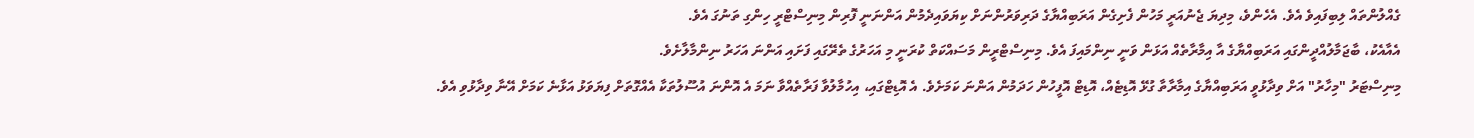ގެއްލުންތައް ލިބިފައިވެ އެވެ. އެހެންވެ، މިދިޔަ ޖެނުއަރީ މަހުން ފެށިގެން އަރަބިއްޔާގެ ދަރިވަރުންނަށް ކިޔަވައިދެމުން އަންނަނީ ފޮރިން މިނިސްޓްރީ ހިންގި ތަނުގަ އެވެ.
އެއާއެކު، ބާޖަމާލުއްދީންގައި އަރަބިއްޔާގެ އާ އިމާރާތެއް އަޅަން ވަނީ ނިންމައިފަ އެވެ. މިނިސްޓްރީން މަސައްކަތް ކުރަނީ މި އަހަރުގެ ތެރޭގައި ފަށައި އަންނަ އަހަރު ނިންމާލާށެވެ.
މިނިސްޓަރު "މިހާރު" އަށް ވިދާޅުވީ އަރަބިއްޔާގެ އިމާރާތާ ގުޅޭ އޮޑިޓެއް، އޮޑިޓް އޮފީހުން ހަދަމުން އަންނަ ކަމަށެވެ. އެ އޮޑިޓްގައި، އިހުމާލުވާ ފަރާތެއްވާ ނަމަ އެ އޮންނަ އުސޫލުތަކާ އެއްގޮތަށް ފިޔަވަޅު އަޅާނެ ކަމަށް އޭނާ ވިދާޅުވި އެވެ.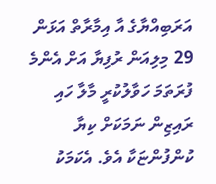އަރަބިއްޔާގެ އާ އިމާރާތް އަޅަން 29 މިލިއަން ރުފިޔާ އަށް އެންމެ ފުރަތަމަ ހަވާލުކުރީ މާލާ ހައި ރައިޒިން ނަމަކަށް ކިޔާ ކުންފުންޏަކާ އެވެ. އެކަމަކު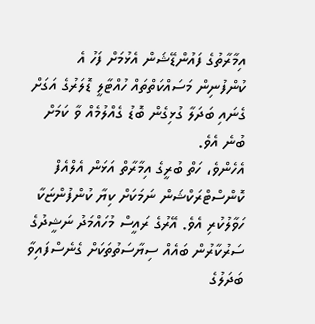އިމާރާތުގެ ފައުންޑޭޝަން އެޅުމަށް ފަހު އެ ކުންފުނިން މަސައްކަތްތައް ހުއްޓާލީ ޑޮލަރުގެ އަގަށް ގެނައި ބަދަލާ ގުޅިގެން ބޮޑު ގެއްލުމެއް ވާ ކަމަށް ބުނެ އެވެ.
އެހެންވެ، ހަތް ބުރީގެ އިމާރާތް އަޅަން އެލްއެފް ކޮންސްޓްރަކްޝަން ނަމަކަށް ކިޔާ ކުންފުންޏަކާ ހަވާލުކުރި އެވެ. އޭރުގެ ރައީސް މުހައްމަދު ނަޝީދުގެ ސަރުކާރުން ބައެއް ސިޔާސަތުތަކަށް ގެނެސްފައިވާ ބަދަލުގެ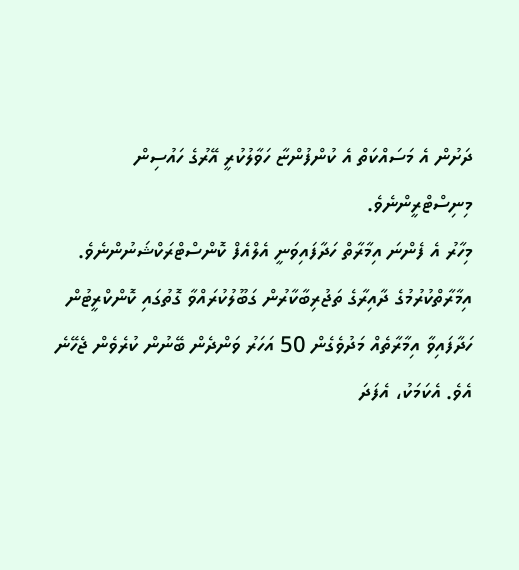ދަށުން އެ މަސައްކަތް އެ ކުންފުންޏާ ހަވާލުކުރީ އޭރުގެ ހައުސިން މިނިސްޓްރީންނެވެ.
މިހާރު އެ ފެންނަ އިމާރާތް ހަދާފައިވަނީ އެލްއެފް ކޮންސްޓްރަކްޝަނުންނެވެ.
އިމާރާތްކުރުމުގެ ދާއިރާގެ ތަޖުރިބާކާރުން ގަބޫލުކުރައްވާ ގޮތުގައި ކޮންކްރީޓުން ހަދާފައިވާ އިމާރާތެއް މަދުވެގެން 50 އަހަރު ވަންދެން ބޭނުން ކުރެވެން ޖެހޭނެ އެވެ. އެކަމަކު، އެފަދަ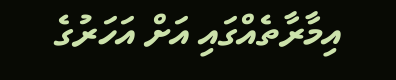އިމާރާތެއްގައި އަށް އަހަރުގެ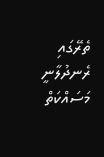ތެރޭގައި ރެނދުލާނީ މަސައްކަތް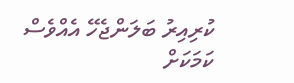ކުރިއިރު ބަލަންޖެހޭ އެއްވެސް ކަމަކަށް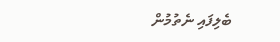ބެލިފައި ނެތުމުން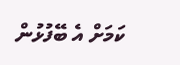ކަމަށް އެ ބޭފުޅުން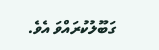ގަބޫލުކުރައްވަ އެވެ.